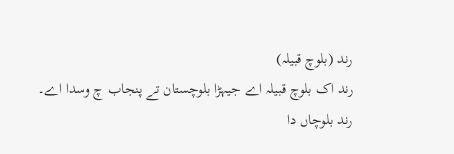رند (بلوچ قبیلہ)
رند اک بلوچ قبیلہ اے جیہڑا بلوچستان تے پنجاب چ وسدا اے۔
رند بلوچاں دا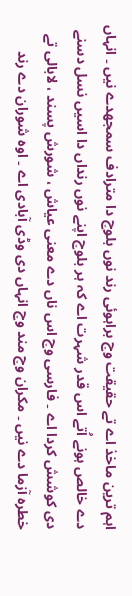اہم ترین ماخذ اے تے حقیقت وچ براہوئی رند نوں بلوچ دا مترادف سمجھدے نيں ۔ انہاں دے خالص ہونے اُتے اس قدر شہرت اے کہ ہر بلوچ اپنے نوں رنداں دا اسيں نسل دسنے دی کوشش کردا اے ۔ فارسی وچ اس ناں دے معنی عیاش ، شورش پسند ، لابالی تے خطرہ آزما دے نيں ۔ مکران وچ مند وچ انہاں دی وڈی آبادی اے ۔ اوہ شوران دے رند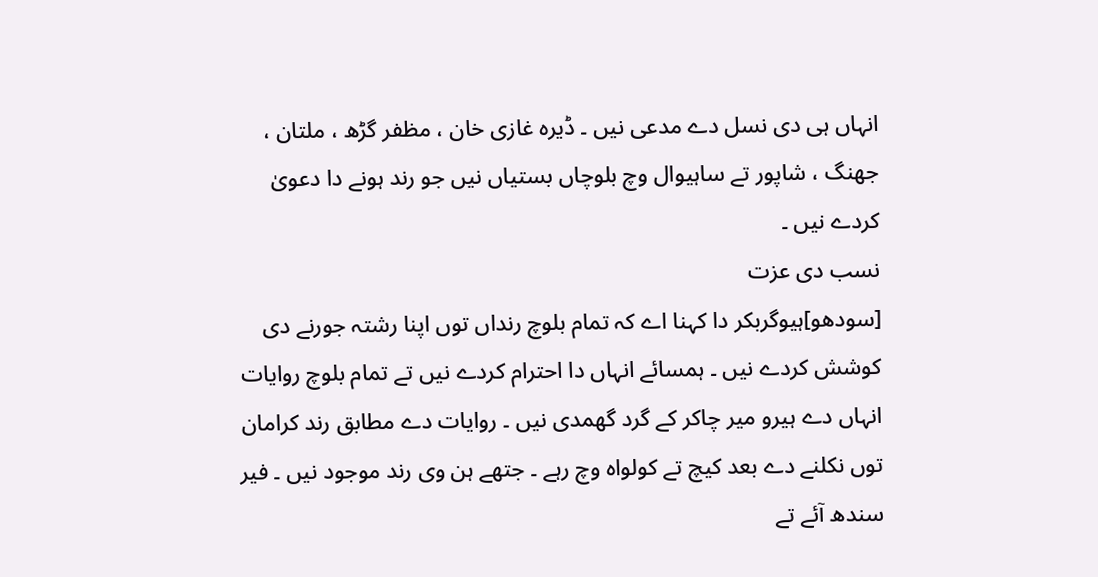انہاں ہی دی نسل دے مدعی نيں ۔ ڈیرہ غازی خان ، مظفر گڑھ ، ملتان ، جھنگ ، شاپور تے ساہیوال وچ بلوچاں بستیاں نيں جو رند ہونے دا دعویٰ کردے نيں ۔
نسب دی عزت
[سودھو]ہیوگربکر دا کہنا اے کہ تمام بلوچ رنداں توں اپنا رشتہ جورنے دی کوشش کردے نيں ۔ ہمسائے انہاں دا احترام کردے نيں تے تمام بلوچ روایات انہاں دے ہیرو میر چاکر کے گرد گھمدی نيں ۔ روایات دے مطابق رند کرامان توں نکلنے دے بعد کیچ تے کولواہ وچ رہے ۔ جتھے ہن وی رند موجود نيں ۔ فیر سندھ آئے تے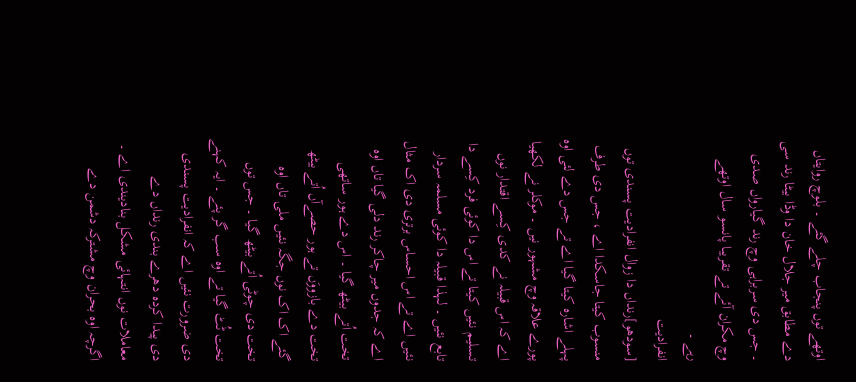اوتھے توں پنجاب چلے گئے ۔ بلوچ روایتاں دے مطابق میر جلال خان دا وڈا بیٹا رند سی ۔ جس دی سربراہی وچ رند گیارواں صدی وچ مکران آئے تے تقریبا پانسو سال اوتھے رہے ۔
انفرادیت
[سودھو]رنداں دا زوال انفرادیت پسندی توں منسوب کیتا جاسکدا اے ، جس دی طرف پہلے اشارہ کیتا گیا اے تے جس دے لئی اوہ پورے علاقہ وچ مشہور نيں ۔ موکلر نے لکھیا اے کہ اس قبیلہ نے کدی کِسے اقتدار نوں تسلیم نئيں کیتا تے اس دا کوئی فرد کِسے دا تابع نئيں ۔ لہذا قبیلہ دا کوئی مسلمہ سردار نئيں اے تے اس احساس برتری دی اک مثال اے کہ جدوں میر چاکر رند دلی گیا تاں اوہ تخت اُتے بیٹھ گیا ۔ اس دے ہور ساتھی تخت دے بازووَں تے ہور حصےآں اُتے بیٹھ گئے اک اک نوں جگہ نئيں ملی تاں اوہ تخت دی چوٹی اُتے بیٹھ گیا ۔ جس توں تخت ٹُٹ گیا تے اوہ سب گر پئے ۔ ایہ کہنے دی ضرورت نئيں اے کہ انفرادیت پسندی دی پیدا کردہ دھرے بندی رنداں دے معاملات نوں انتہائی مشکل بنادیندی اے ۔ اگرچہ اوہ بحران وچ مشترکہ دشمن دے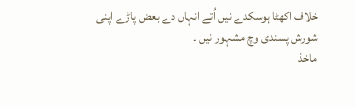خلاف اکھٹا ہوسکدے نيں اُتے انہاں دے بعض پاڑے اپنی شورش پسندی وچ مشہور نيں ۔
ماخذ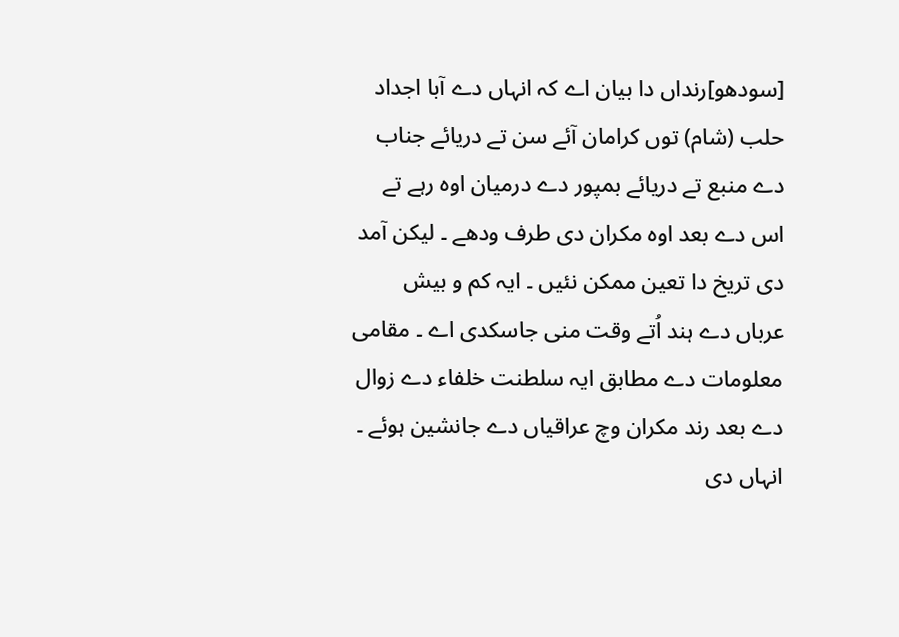[سودھو]رنداں دا بیان اے کہ انہاں دے آبا اجداد حلب (شام) توں کرامان آئے سن تے دریائے جناب دے منبع تے دریائے بمپور دے درمیان اوہ رہے تے اس دے بعد اوہ مکران دی طرف ودھے ۔ لیکن آمد دی تریخ دا تعین ممکن نئيں ۔ ایہ کم و بیش عرباں دے ہند اُتے وقت منی جاسکدی اے ۔ مقامی معلومات دے مطابق ایہ سلطنت خلفاء دے زوال دے بعد رند مکران وچ عراقیاں دے جانشین ہوئے ۔ انہاں دی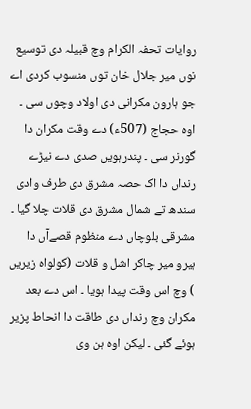روایات تحفہ الکرام وچ قبیلہ دی توسیع نوں میر جلال خان توں منسوب کردی اے جو ہارون مکرانی دی اولاد وچوں سی ۔ اوہ حجاج (507ء) دے وقت مکران دا گورنر سی ۔ پندرہويں صدی دے نیڑے رنداں دا اک حصہ مشرق دی طرف وادی سندھ تے شمال مشرق دی قلات چلا گیا ۔ مشرقی بلوچاں دے منظوم قصےآں دا ہیرو میر چاکر اشل و قلات (کولواہ زیريں ) وچ اس وقت پیدا ہويا ۔ اس دے بعد مکران وچ رنداں دی طاقت دا انحاط پزیر ہوئے گئی ۔ لیکن اوہ ہن وی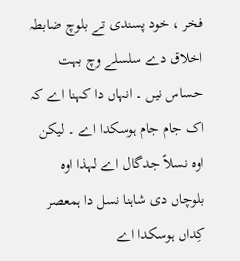فخر ، خود پسندی تے بلوچ ضابطہ اخلاق دے سلسلے وچ بہت حساس نيں ۔ انہاں دا کہنا اے کہ اک جام جام ہوسکدا اے ۔ لیکن اوہ نسلاً جدگال اے لہذا اوہ بلوچاں دی شاہنا نسل دا ہمعصر کِداں ہوسکدا اے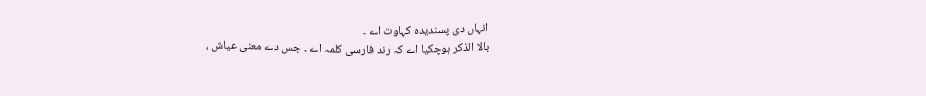انہاں دی پسندیدہ کہاوت اے ۔
بالا الذکر ہوچکيا اے کہ رند فارسی کلمہ اے ۔ جس دے معنی عیاش ،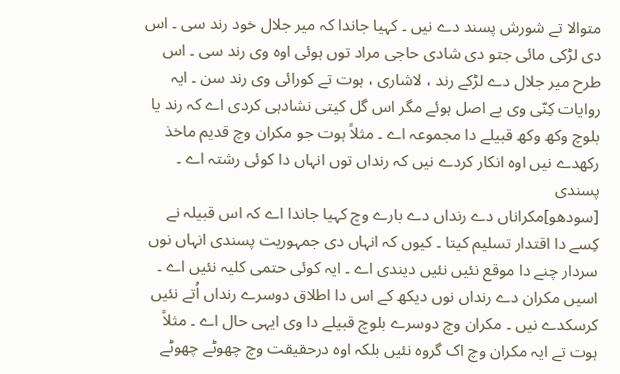متوالا تے شورش پسند دے نيں ۔ کہیا جاندا کہ میر جلال خود رند سی ۔ اس دی لڑکی مائی جتو دی شادی حاجی مراد توں ہوئی اوہ وی رند سی ۔ اس طرح میر جلال دے لڑکے رند ، لاشاری ، ہوت تے کورائی وی رند سن ۔ ایہ روایات کِنّی وی بے اصل ہوئے مگر اس گل کيتی نشادہی کردی اے کہ رند یا بلوچ وکھ وکھ قبیلے دا مجموعہ اے ۔ مثلاً ہوت جو مکران وچ قدیم ماخذ رکھدے نيں اوہ انکار کردے نيں کہ رنداں توں انہاں دا کوئی رشتہ اے ۔
پسندی
[سودھو]مکراناں دے رنداں دے بارے وچ کہیا جاندا اے کہ اس قبیلہ نے کِسے دا اقتدار تسلیم کیتا ۔ کیوں کہ انہاں دی جمہوریت پسندی انہاں نوں سردار چنے دا موقع نئيں نئيں دیندی اے ۔ ایہ کوئی حتمی کلیہ نئيں اے ۔ اسيں مکران دے رنداں نوں دیکھ کے اس دا اطلاق دوسرے رنداں اُتے نئيں کرسکدے نيں ۔ مکران وچ دوسرے بلوچ قبیلے دا وی ایہی حال اے ۔ مثلاً ہوت تے ایہ مکران وچ اک گروہ نئيں بلکہ اوہ درحقیقت وچ چھوٹے چھوٹے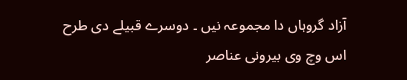آزاد گروہاں دا مجموعہ نيں ۔ دوسرے قبیلے دی طرح اس وچ وی بیرونی عناصر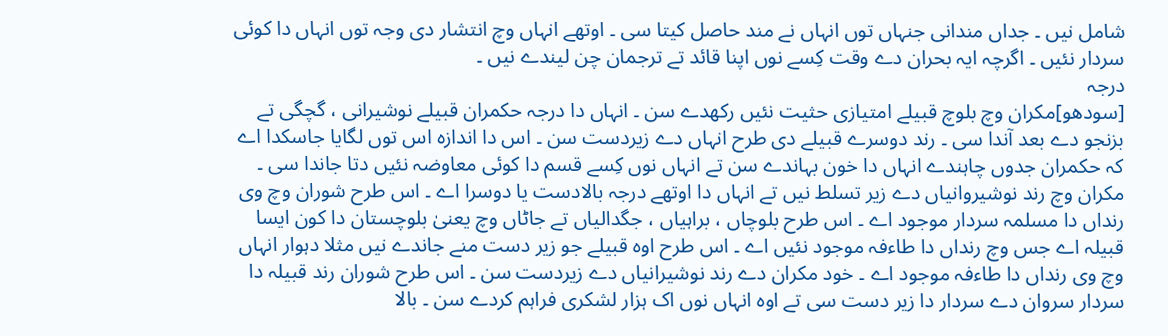شامل نيں ۔ جداں مندانی جنہاں توں انہاں نے مند حاصل کیتا سی ۔ اوتھے انہاں وچ انتشار دی وجہ توں انہاں دا کوئی سردار نئيں ۔ اگرچہ ایہ بحران دے وقت کِسے نوں اپنا قائد تے ترجمان چن لیندے نيں ۔
درجہ
[سودھو]مکران وچ بلوچ قبیلے امتیازی حثیت نئيں رکھدے سن ۔ انہاں دا درجہ حکمران قبیلے نوشیرانی ، گچگی تے بزنجو دے بعد آندا سی ۔ رند دوسرے قبیلے دی طرح انہاں دے زیردست سن ۔ اس دا اندازہ اس توں لگایا جاسکدا اے کہ حکمران جدوں چاہندے انہاں دا خون بہاندے سن تے انہاں نوں کِسے قسم دا کوئی معاوضہ نئيں دتا جاندا سی ۔ مکران وچ رند نوشیروانیاں دے زیر تسلط نيں تے انہاں دا اوتھے درجہ بالادست یا دوسرا اے ۔ اس طرح شوران وچ وی رنداں دا مسلمہ سردار موجود اے ۔ اس طرح بلوچاں ، براہیاں ، جگدالیاں تے جاٹاں وچ یعنیٰ بلوچستان دا کون ایسا قبیلہ اے جس وچ رنداں دا طاءفہ موجود نئيں اے ۔ اس طرح اوہ قبیلے جو زیر دست منے جاندے نيں مثلا دہوار انہاں وچ وی رنداں دا طاءفہ موجود اے ۔ خود مکران دے رند نوشیرانیاں دے زیردست سن ۔ اس طرح شوران رند قبیلہ دا سردار سروان دے سردار دا زیر دست سی تے اوہ انہاں نوں اک ہزار لشکری فراہم کردے سن ۔ بالا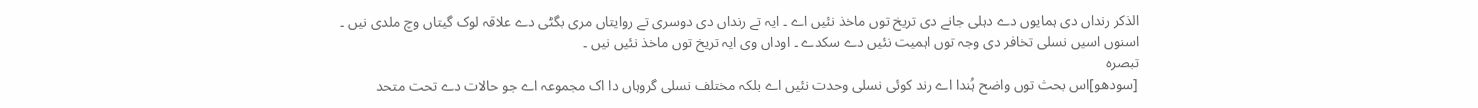الذکر رنداں دی ہمایوں دے دہلی جانے دی تریخ توں ماخذ نئيں اے ۔ ایہ تے رنداں دی دوسری تے روایتاں مری بگٹی دے علاقہ لوک گیتاں وچ ملدی نيں ۔ اسنوں اسيں نسلی تخافر دی وجہ توں اہمیت نئيں دے سکدے ۔ اوداں وی ایہ تریخ توں ماخذ نئيں نيں ۔
تبصرہ
[سودھو]اس بحث توں واضح ہُندا اے رند کوئی نسلی وحدت نئيں اے بلکہ مختلف نسلی گروہاں دا اک مجموعہ اے جو حالات دے تحت متحد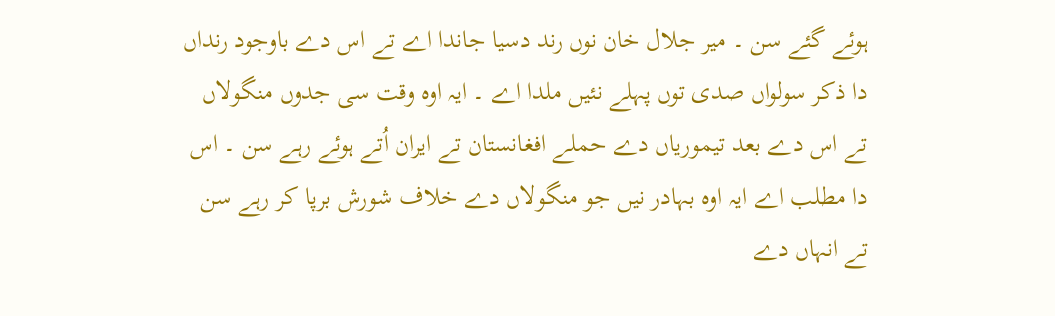ہوئے گئے سن ۔ میر جلال خان نوں رند دسیا جاندا اے تے اس دے باوجود رنداں دا ذکر سولواں صدی توں پہلے نئيں ملدا اے ۔ ایہ اوہ وقت سی جدوں منگولاں تے اس دے بعد تیموریاں دے حملے افغانستان تے ایران اُتے ہوئے رہے سن ۔ اس دا مطلب اے ایہ اوہ بہادر نيں جو منگولاں دے خلاف شورش برپا کر رہے سن تے انہاں دے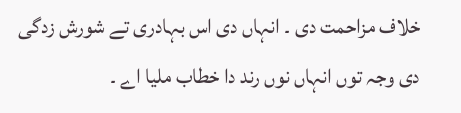خلاف مزاحمت دی ۔ انہاں دی اس بہادری تے شورش زدگی دی وجہ توں انہاں نوں رند دا خطاب ملیا اے ۔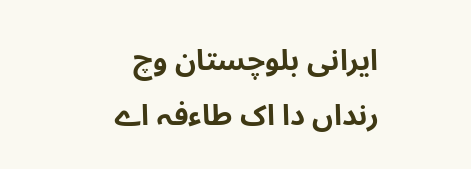ایرانی بلوچستان وچ رنداں دا اک طاءفہ اے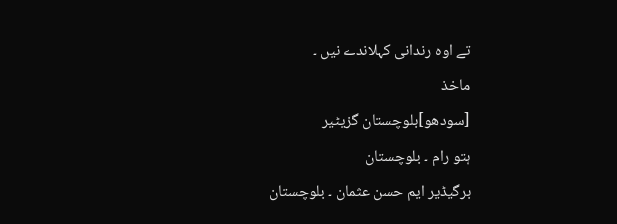تے اوہ رندانی کہلاندے نيں ۔
ماخذ
[سودھو]بلوچستان گزیٹیر
ہتو رام ۔ بلوچستان
برگیڈیر ایم حسن عثمان ۔ بلوچستان